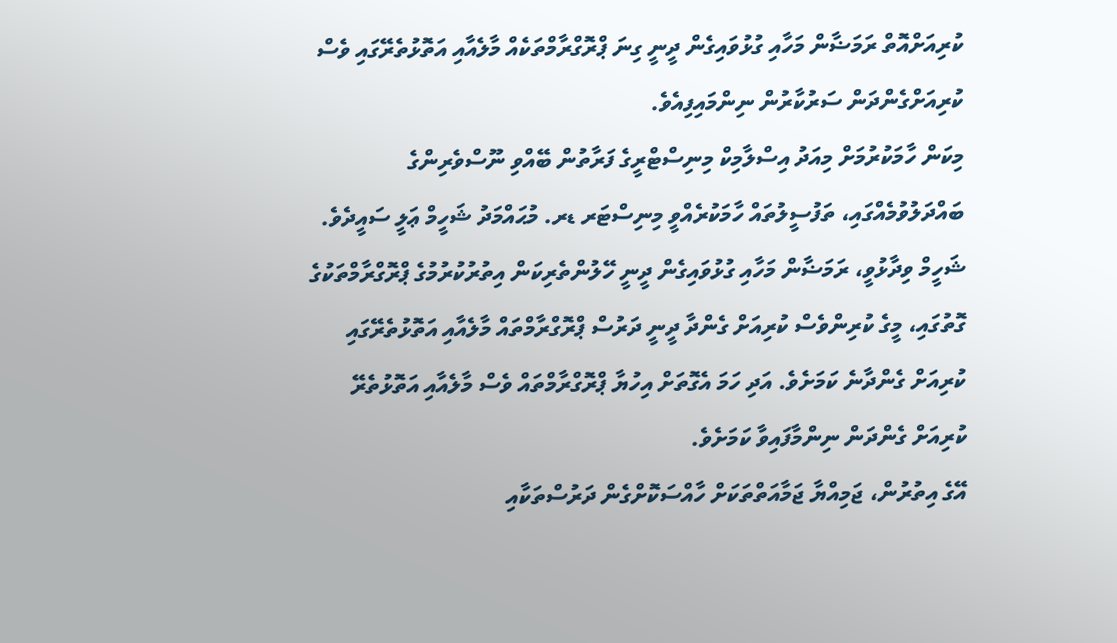ކުރިއަށްއޮތް ރަމަޟާން މަހާއި ގުޅުވައިގެން ދީނީ ގިނަ ޕްރޮގްރާމްތަކެއް މާލެއާއި އަތޮޅުތެރޭގައި ވެސް ކުރިއަށްގެންދަން ސަރުކާރުން ނިންމައިފިއެވެ.
މިކަން ހާމަކުރުމަށް މިއަދު އިސްލާމިކް މިނިސްޓްރީގެ ފަރާތުން ބޭއްވި ނޫސްވެރިންގެ ބައްދަލުވުމެއްގައި، ތަފުސީލުތައް ހާމަކުރެއްވީ މިނިސްޓަރ ޑރ. މުޙައްމަދު ޝަހީމް ޢަލީ ސައީދެވެ.
ޝަހީމް ވިދާޅުވީ، ރަމަޟާން މަހާއި ގުޅުވައިގެން ދީނީ ހޭލުންތެރިކަން އިތުރުކުރުމުގެ ޕްރޮގްރާމްތަކުގެ ގޮތުގައި، މީގެ ކުރިންވެސް ކުރިއަށް ގެންދާ ދީނީ ދަރުސް ޕްރޮގްރާމްތައް މާލެއާއި އަތޮޅުތެރޭގައި ކުރިއަށް ގެންދާނެ ކަމަށެވެ. އަދި ހަމަ އެގޮތަށް އިހުޔާ ޕްރޮގްރާމްތައް ވެސް މާލެއާއި އަތޮޅުތެރޭ ކުރިއަށް ގެންދަން ނިންމާފައިވާ ކަމަށެވެ.
އޭގެ އިތުރުން، ޖަމިއްޔާ ޖަމާއަތްތަކަށް ހާއްސަކޮށްގެން ދަރުސްތަކާއި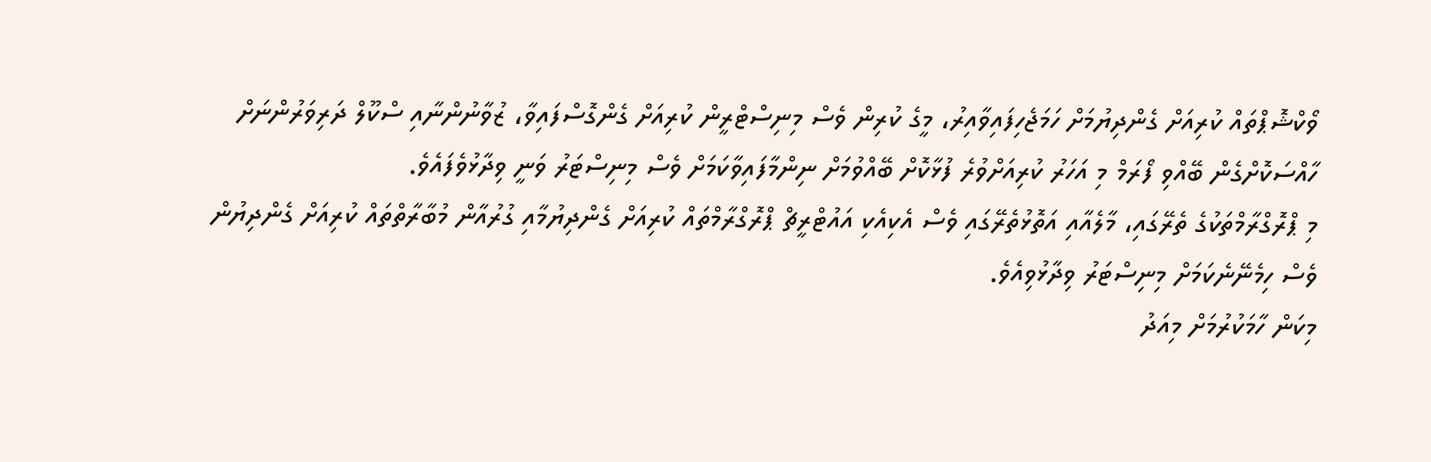ވޯކްޝޮޕްތައް ކުރިއަށް ގެންދިޔުމަށް ހަމަޖެހިފައިވާއިރު، މީގެ ކުރިން ވެސް މިނިސްޓްރީން ކުރިއަށް ގެންގޮސްފައިވާ، ޒުވާނުންނާއި ސްކޫލް ދަރިވަރުންނަށް ހާއްސަކޮށްގެން ބޭއްވި ފޯރަމް މި އަހަރު ކުރިއަށްވުރެ ފުޅާކޮށް ބޭއްވުމަށް ނިންމާފައިވާކަމަށް ވެސް މިނިސްޓަރު ވަނީ ވިދާޅުވެފައެވެ.
މި ޕްރޮގްރާމްތަކުގެ ތެރޭގައި، މާލެއާއި އަތޮޅުތެރޭގައި ވެސް އެކިއެކި އައުޓްރީޗް ޕްރޮގްރާމްތައް ކުރިއަށް ގެންދިޔުމާއި ގުރުއާން މުބާރާތްތައް ކުރިއަށް ގެންދިޔުން ވެސް ހިމެނޭނެކަމަށް މިނިސްޓަރު ވިދާޅުވިއެވެ.
މިކަން ހާމަކުރުމަށް މިއަދު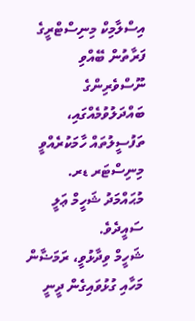އިސްލާމިކް މިނިސްޓްރީގެ ފަރާތުން ބޭއްވި ނޫސްވެރިންގެ ބައްދަލުވުމެއްގައި، ތަފުސީލުތައް ހާމަކުރެއްވީ މިނިސްޓަރ ޑރ. މުޙައްމަދު ޝަހީމް ޢަލީ ސައީދެވެ.
ޝަހީމް ވިދާޅުވީ، ރަމަޟާން މަހާއި ގުޅުވައިގެން ދީނީ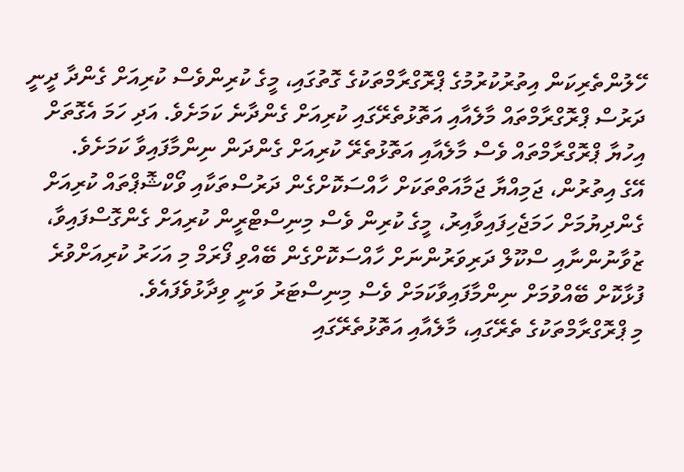ހޭލުންތެރިކަން އިތުރުކުރުމުގެ ޕްރޮގްރާމްތަކުގެ ގޮތުގައި، މީގެ ކުރިންވެސް ކުރިއަށް ގެންދާ ދީނީ ދަރުސް ޕްރޮގްރާމްތައް މާލެއާއި އަތޮޅުތެރޭގައި ކުރިއަށް ގެންދާނެ ކަމަށެވެ. އަދި ހަމަ އެގޮތަށް އިހުޔާ ޕްރޮގްރާމްތައް ވެސް މާލެއާއި އަތޮޅުތެރޭ ކުރިއަށް ގެންދަން ނިންމާފައިވާ ކަމަށެވެ.
އޭގެ އިތުރުން، ޖަމިއްޔާ ޖަމާއަތްތަކަށް ހާއްސަކޮށްގެން ދަރުސްތަކާއި ވޯކްޝޮޕްތައް ކުރިއަށް ގެންދިޔުމަށް ހަމަޖެހިފައިވާއިރު، މީގެ ކުރިން ވެސް މިނިސްޓްރީން ކުރިއަށް ގެންގޮސްފައިވާ، ޒުވާނުންނާއި ސްކޫލް ދަރިވަރުންނަށް ހާއްސަކޮށްގެން ބޭއްވި ފޯރަމް މި އަހަރު ކުރިއަށްވުރެ ފުޅާކޮށް ބޭއްވުމަށް ނިންމާފައިވާކަމަށް ވެސް މިނިސްޓަރު ވަނީ ވިދާޅުވެފައެވެ.
މި ޕްރޮގްރާމްތަކުގެ ތެރޭގައި، މާލެއާއި އަތޮޅުތެރޭގައި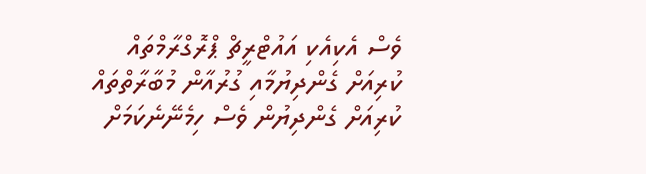ވެސް އެކިއެކި އައުޓްރީޗް ޕްރޮގްރާމްތައް ކުރިއަށް ގެންދިޔުމާއި ގުރުއާން މުބާރާތްތައް ކުރިއަށް ގެންދިޔުން ވެސް ހިމެނޭނެކަމަށް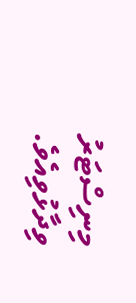މިނިސްޓަރު ވިދާޅުވިއެވެ.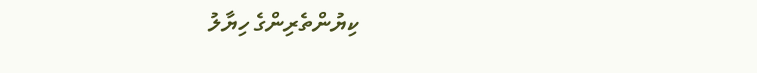ކިޔުންތެރިންގެ ހިޔާލު